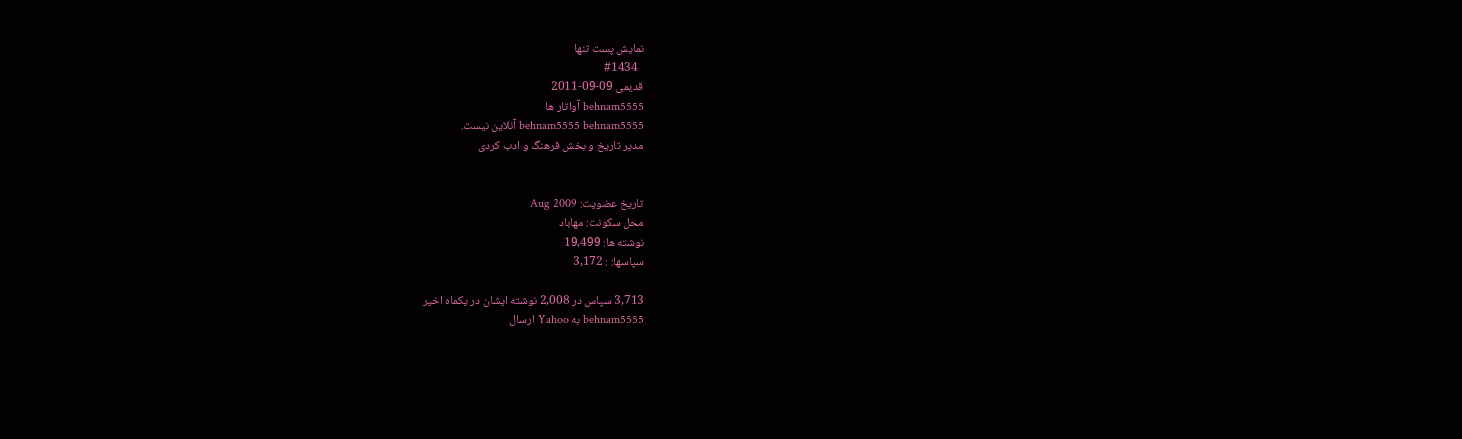نمایش پست تنها
  #1434
قدیمی 09-09-2011
behnam5555 آواتار ها
behnam5555 behnam5555 آنلاین نیست.
مدیر تاریخ و بخش فرهنگ و ادب کردی


تاریخ عضویت: Aug 2009
محل سکونت: مهاباد
نوشته ها: 19,499
سپاسها: : 3,172

3,713 سپاس در 2,008 نوشته ایشان در یکماه اخیر
behnam5555 به Yahoo ارسال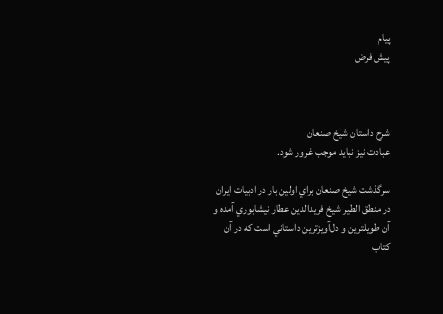پیام
پیش فرض



شرح داستان شيخ صنعان
عبادت نيز نبايد موجب غرور شود.

سرگذشت شيخ صنعان براي اولين بار در ادبيات ايران در منطق الطير شيخ فريد‌الدين عطار نيشابوري آمده و آن طويلترين و دل‌آويزترين داستاني است كه در آن كتاب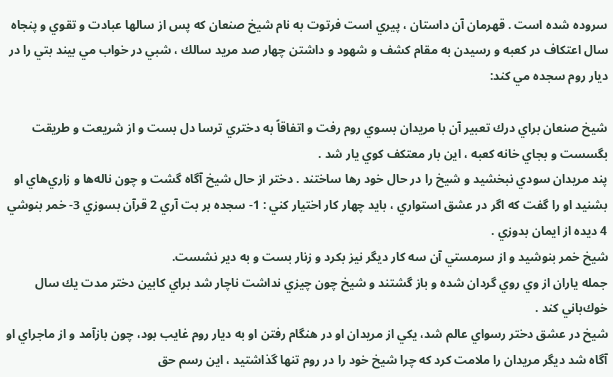سروده شده است . قهرمان آن داستان ، پيري است فرتوت به نام شيخ صنعان كه پس از سالها عبادت و تقوي و پنجاه سال اعتكاف در كعبه و رسيدن به مقام كشف و شهود و داشتن چهار صد مريد سالك ، شبي در خواب مي بيند بتي را در ديار روم سجده مي كند:

شيخ صنعان براي درك تعبير آن با مريدان بسوي روم رفت و اتفاقاً به دختري ترسا دل بست و از شريعت و طريقت بگسست و بجاي خانه كعبه ، اين بار معتكف كوي يار شد .
پند مريدان سودي نبخشيد و شيخ را در حال خود رها ساختند . دختر از حال شيخ آگاه گشت و چون ناله‌ها و زاري‌هاي او بشنيد او را گفت كه اگر در عشق استواري ، بايد چهار كار اختيار كني : 1- سجده بر بت آري 2 قرآن بسوزي 3- خمر بنوشي 4 ديده از ايمان بدوزي .
شيخ خمر بنوشيد و از سرمستي آن سه كار ديگر نيز بكرد و زنار بست و به دير نشست.
جمله ياران از وي روي گردان شده و باز گشتند و شيخ چون چيزي نداشت ناچار شد براي كابين دختر مدت يك سال خوك‌باني كند .
شيخ در عشق دختر رسواي عالم شد، يكي از مريدان او در هنگام رفتن او به ديار روم غايب بود، چون باز‌آمد و از ماجراي او آگاه شد ديگر مريدان را ملامت كرد كه چرا شيخ خود را در روم تنها گذاشتيد ، اين رسم حق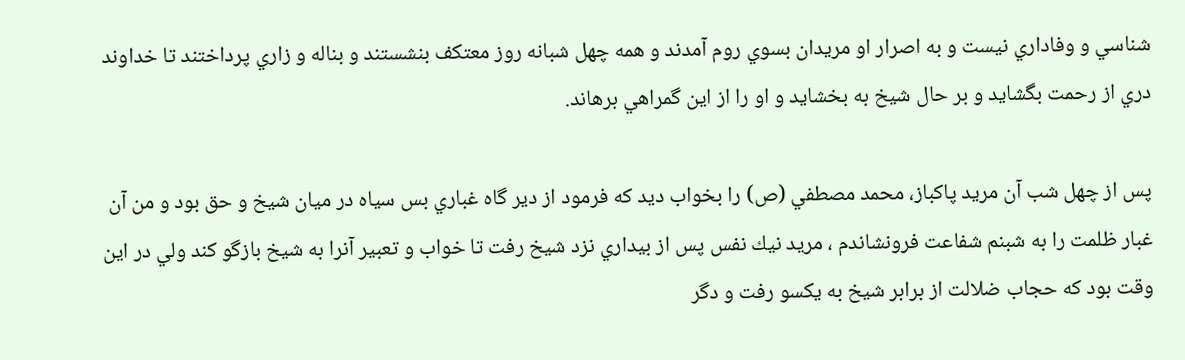شناسي و وفاداري نيست و به اصرار او مريدان بسوي روم آمدند و همه چهل شبانه روز معتكف بنشستند و بناله و زاري پرداختند تا خداوند دري از رحمت بگشايد و بر حال شيخ به بخشايد و او را از اين گمراهي برهاند.

پس از چهل شب آن مريد پاكباز، محمد مصطفي (ص) را بخواب ديد كه فرمود از دير گاه غباري بس سياه در ميان شيخ و حق بود و من آن غبار ظلمت را به شبنم شفاعت فرونشاندم ، مريد نيك نفس پس از بيداري نزد شيخ رفت تا خواب و تعبير آنرا به شيخ بازگو كند ولي در اين وقت بود كه حجاب ضلالت از برابر شيخ به يكسو رفت و دگر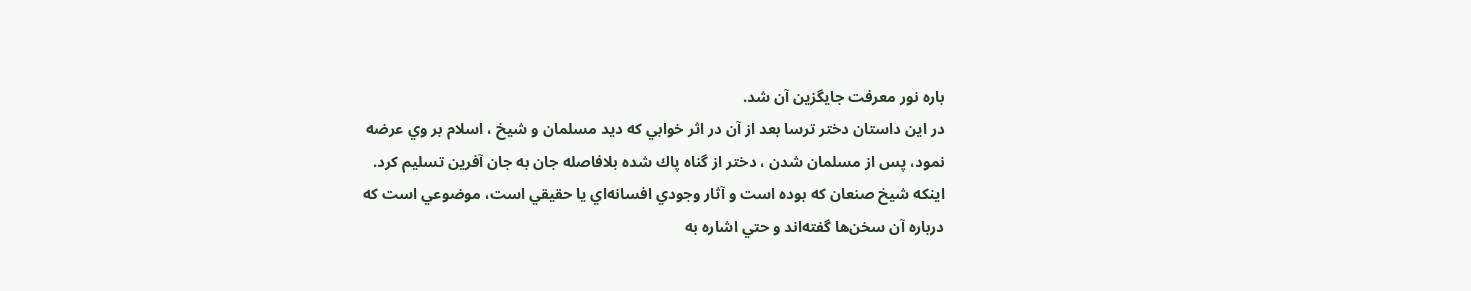باره نور معرفت جايگزين آن شد.
در اين داستان دختر ترسا بعد از آن در اثر خوابي كه ديد مسلمان و شيخ ، اسلام بر وي عرضه نمود، پس از مسلمان شدن ، دختر از گناه پاك شده بلافاصله جان به جان آفرين تسليم كرد.
اينكه شيخ صنعان كه بوده است و آثار وجودي افسانه‌اي يا حقيقي است، موضوعي است كه درباره آن سخن‌ها گفته‌اند و حتي اشاره به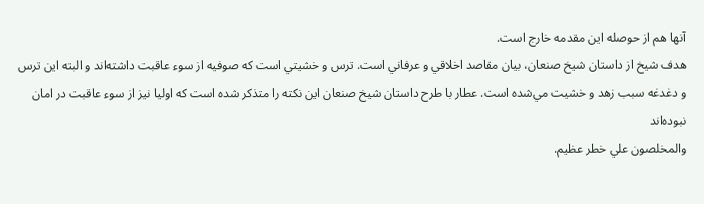آنها هم از حوصله اين مقدمه خارج است.
هدف شيخ از داستان شيخ صنعان، بيان مقاصد اخلاقي و عرفاني است. ترس و خشيتي است كه صوفيه از سوء عاقبت داشته‌اند و البته اين ترس و دغدغه سبب زهد و خشيت مي‌شده است. عطار با طرح داستان شيخ صنعان اين نكته را متذكر شده است كه اوليا نيز از سوء عاقبت در امان نبوده‌اند
والمخلصون علي خطر عظيم.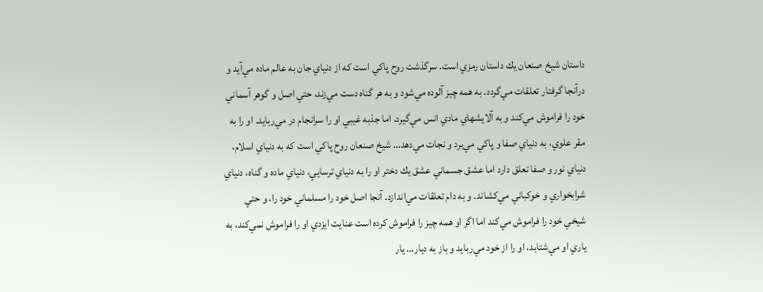داستان شيخ صنعان يك داستان رمزي است. سرگذشت روح پاكي است كه از دنياي جان به عالم ماده مي‌آيد و درآنجا گرفتار تعلقات مي‌گردد. به همه چيز آلوده مي‌شود و به هر گناه دست مي‌زند، حتي اصل و گوهر آسماني خود را فراموش مي‌كند و به آلايشهاي مادي انس مي‌گيرد. اما جذبه غيبي او را سرانجام در مي‌ربايد. او را به مقر علوي، به دنياي صفا و پاكي مي‌برد و نجات مي‌دهد‌… شيخ صنعان روح پاكي است كه به دنياي اسلام، دنياي نور و صفا تعلق دارد اما عشق جسماني عشق يك دختر او را به دنياي ترسايي، دنياي ماده و گناه، دنياي شرابخواري و خوكباني مي‌كشاند. و به دام تعلقات مي‌اندازد. آنجا اصل خود را مسلماني خود را، و حتي شيخي خود را فراموش مي‌كند اما اگر او همه چيز را فراموش كرده است عنايت ايزدي او را فراموش نمي‌كند، به ياري او مي‌شتابد، او را از خود مي‌ربايد و باز به ديار… يار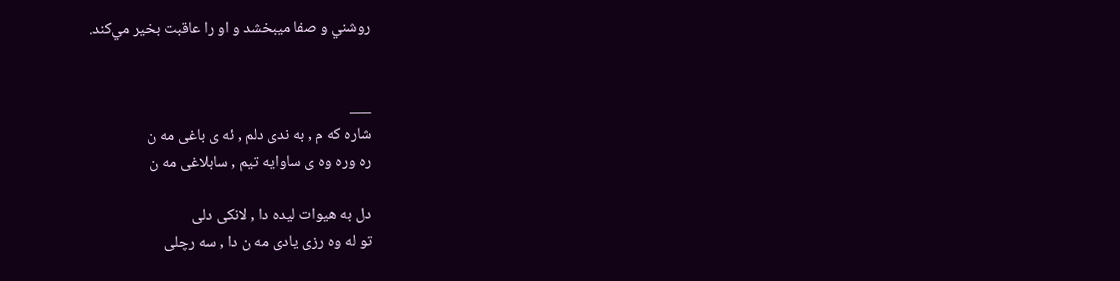روشني و صفا ميبخشد و او را عاقبت بخير مي‌كند.


___
شاره که م , به ندی دلم , ئه ی باغی مه ن
ره وره وه ی ساوایه تیم , سابلاغی مه ن

دل به هیوات لیده دا , لانکی دلی
تو له وه رزی یادی مه ن دا , سه رچلی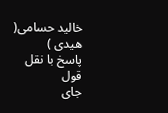خالید حسامی( هیدی )
پاسخ با نقل قول
جای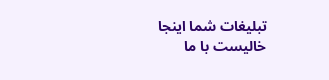تبلیغات شما اینجا خالیست با ما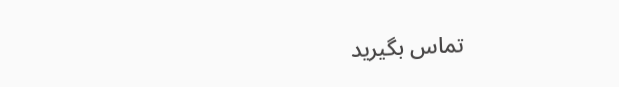تماس بگیرید